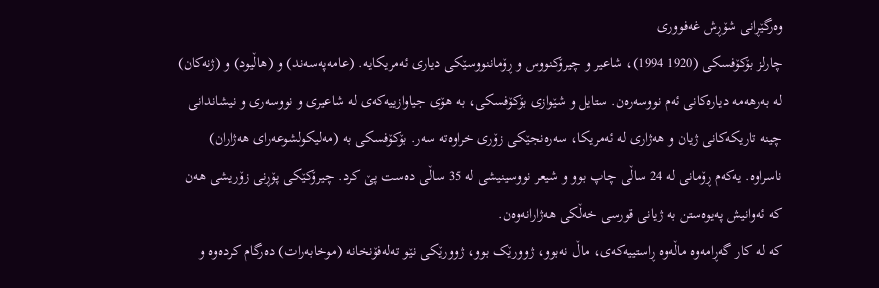وەرگێڕانی شۆڕش غەفووری
چارلز بۆكۆفسكی (1920 1994)، شاعیر و چیرۆكنووس و ڕۆماننووسێكی دیاری ئەمریكایە. (عامەپەسەند) و (هاڵیود) و (ژنەكان) لە بەرهەمە دیارەكانی ئەم نووسەرەن. ستایل و شێوازی بۆكۆفسكی، بە هۆی جیاوازییەكەی لە شاعیری و نووسەری و نیشاندانی چینە تاریكەكانی ژیان و هەژاری لە ئەمریكا، سەرەنجێكی زۆری خراوەتە سەر. بۆكۆفسكی بە (مەلیكولشوعەرای هەژاران) ناسراوە. یەكەم ڕۆمانی لە 24 ساڵی چاپ بوو و شیعر نووسینیشی لە 35 ساڵی دەست پێ كرد. چیرۆكێكی پۆڕنی زۆریشی هەن كە ئەوانیش پەیوەستن بە ژیانی قورسی خەڵكی هەژارانەوەن.
كە لە کار گەڕامەوە ماڵەوە ڕاستییەکەی، ماڵ نەبوو، ژوورێک بوو، ژوورێکی نێو تەلەفۆنخانە (موخابەرات) دەرگام کردەوە و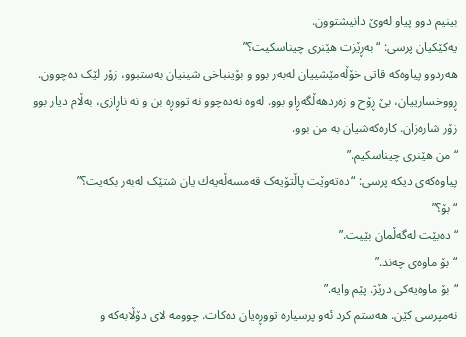بینیم دوو پیاو لەوێ دانیشتوون.
یەکێکیان پرسی: “بەڕێزت هێنری چیناسکیت؟”
هەردوو پیاوەکە قاتی خۆڵەمێشییان لەبەر بوو و بۆینباخی شینیان بەستبوو، زۆر لێک دەچوون. ڕووخسارییان، بێ ڕۆح و زەردهەڵگەڕاو بوو. لەوە نەدەچوو نە تووڕە بن و نە ناڕازی، بەڵام دیار بوو زۆر شارەزان. کارەکەشیان بە من بوو.
“من هێنری چیناسکیم.”
پیاوەکەی دیکە پرسی: “دەتەوێت پاڵتۆیەک قەمسەڵەیەك یان شتێک لەبەر بکەیت؟”
“بۆ؟”
“دەبێت لەگەڵمان بێیت.”
“بۆ ماوەی چەند.”
“بۆ ماوەیەکی درێژ. پێم وایە.”
نەمپرسی کێن. هەستم کرد ئەو پرسیارە تووڕەیان دەكات. چوومە لای دۆڵابەكە و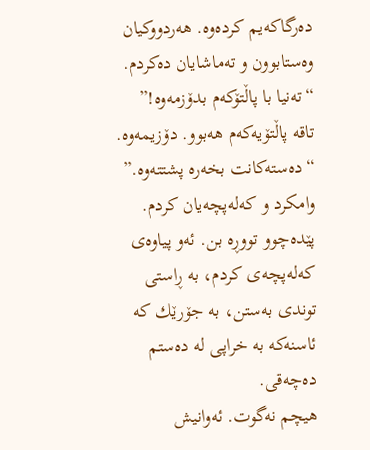دەرگاكەیم کردەوە. هەردووکیان وەستابوون و تەماشایان دەکردم.
“تەنیا با پاڵتۆكەم بدۆزمەوە!”
تاقە پاڵتۆیەکەم هەبوو. دۆزیمەوە.
“دەستەکانت بخەرە پشتتەوە.”
وامكرد و کەلەپچەیان كردم. پێدەچوو تووڕە بن. ئەو پیاوەی کەلەپچەی كردم، بە ڕاستی توندی بەستن، بە جۆرێك کە ئاسنەكە بە خراپی لە دەستم دەچەقی.
هیچم نەگوت. ئەوانیش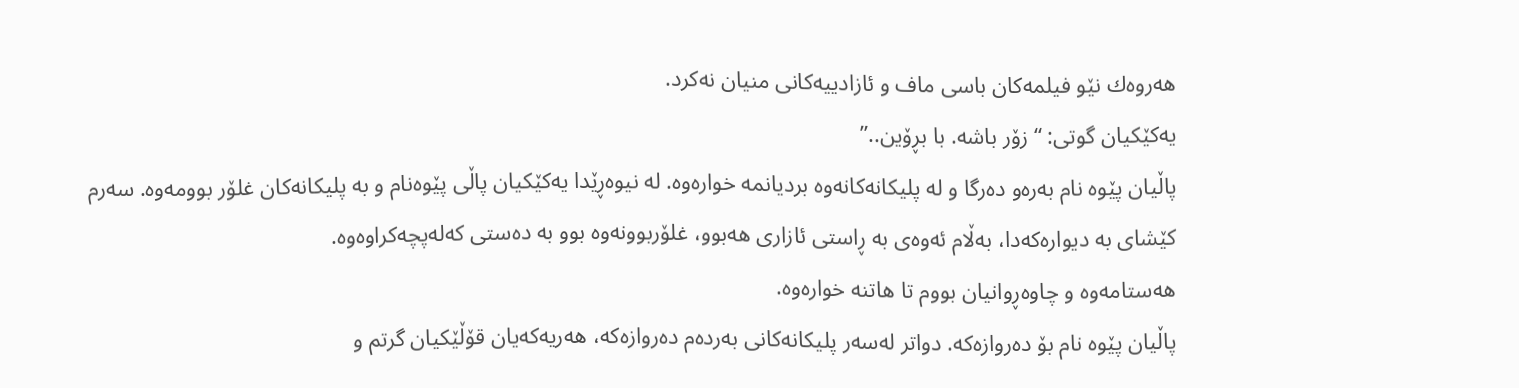هەروەك نێو فیلمەكان باسی ماف و ئازادییەكانی منیان نەكرد.
یەکێکیان گوتی: “زۆر باشە. با بڕۆین..”
پاڵیان پێوە نام بەرەو دەرگا و لە پلیکانەکانەوە بردیانمە خوارەوە. لە نیوەڕێدا یەکێکیان پاڵی پێوەنام و بە پلیکانەکان غلۆر بوومەوە. سەرم كێشای بە دیوارەکەدا، بەڵام ئەوەی بە ڕاستی ئازاری هەبوو، غلۆربوونەوە بوو بە دەستی كەلەپچەكراوەوە.
هەستامەوە و چاوەڕوانیان بووم تا هاتنە خوارەوە.
پاڵیان پێوە نام بۆ دەروازەكە. دواتر لەسەر پلیكانەكانی بەردەم دەروازەكە، هەریەکەیان قۆڵێکیان گرتم و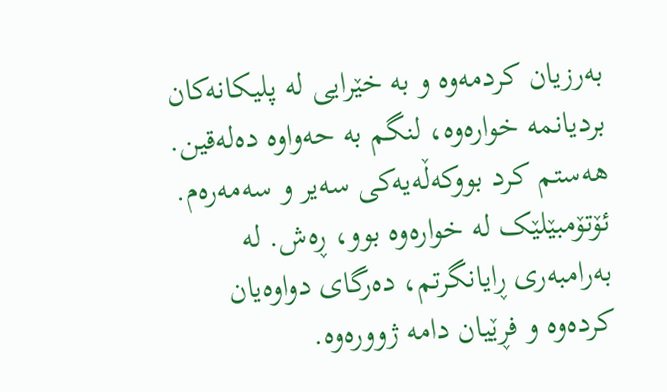بەرزیان کردمەوە و بە خێرایی لە پلیكانەكان بردیانمە خوارەوە، لنگم بە حەواوە دەلەقین. هەستم كرد بووكەڵەیەكی سەیر و سەمەرەم.
ئۆتۆمبێلێک لە خوارەوە بوو، ڕەش. لە بەرامبەری ڕایانگرتم، دەرگای دواوەیان کردەوە و فڕێیان دامە ژوورەوە.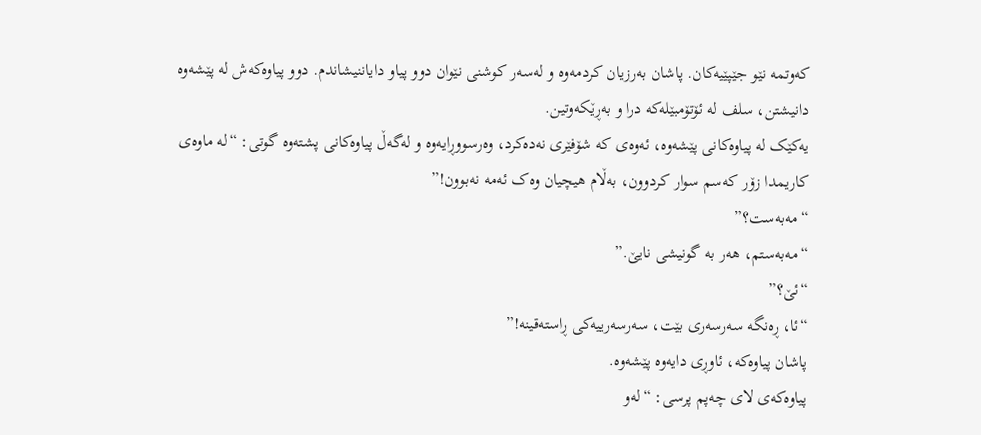کەوتمە نێو جێپێیەكان. پاشان بەرزیان کردمەوە و لەسەر كوشنی نێوان دوو پیاو دایاننیشاندم. دوو پیاوەكەش لە پێشەوە دانیشتن، سلف لە ئۆتۆمبێلەکە درا و بەڕێکەوتین.
یەکێک لە پیاوەکانی پێشەوە، ئەوەی کە شۆفێری نەدەكرد، وەرسووڕایەوە و لەگەڵ پیاوەكانی پشتەوە گوتی: “لە ماوەی کاریمدا زۆر کەسم سوار کردوون، بەڵام هیچیان وەک ئەمە نەبوون!”
“مەبەست؟”
“مەبەستم، هەر بە گونیشی نایێ.”
“ئێ؟”
“ئا، ڕەنگە سەرسەری بێت، سەرسەرییەكی ڕاستەقینە!”
پاشان پیاوەكە، ئاوڕی دایەوە پێشەوە.
پیاوەکەی لای چەپم پرسی: “لەو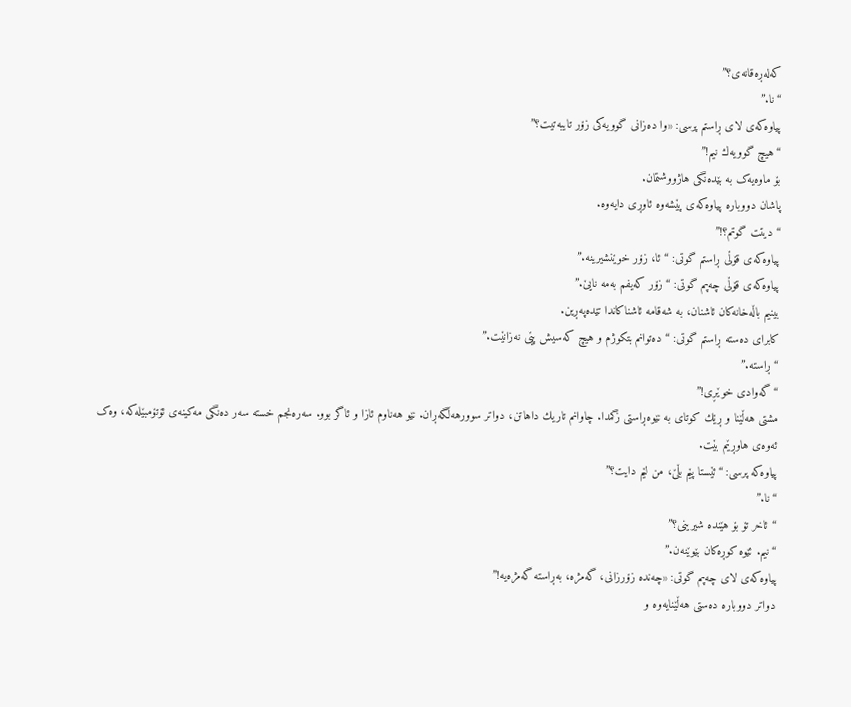کەلەڕەقانەی؟”
“نا.”
پیاوەکەی لای ڕاستم پرسی: «وا دەزانی گوویەكی زۆر تایبەتیت؟”
“هیچ گوویەك نیم!”
بۆ ماوەیەک بە بێدەنگی هاژووشتمان.
پاشان دووبارە پیاوەكەی پێشەوە ئاوڕی دایەوە.
“دیتت گوتم؟!”
پیاوەكەی قۆڵی ڕاستم گوتی: “ئا، زۆر خوێنشیرینە.”
پیاوەكەی قۆڵی چەپم گوتی: “زۆر كەیفم بەمە نایێ.”
بینیم باڵەخانەکان ئاشنان، بە شەقامە ئاشناكاندا تێدەپەڕین.
كابرای دەستە ڕاستم گوتی: “دەتوانم بتکوژم و هیچ کەسیش پێی نەزانێت.”
“ڕاستە.”
“گەوادی خوێڕی!”
مشتی هەڵێنا و ڕێك كوتای بە نێوەڕاستی زگمدا. چاوانم تاریك داهاتن، دواتر سوورهەڵگەڕان. نێو هەناوم ئازا و ئاگر بوو. سەرەنجم خستە سەر دەنگی مەكینەی ئۆتۆمبێلەکە، وەک ئەوەی هاوڕێم بێت.
پیاوەکە پرسی: “ئێستا پێم بڵێ، من لێم دایت؟”
“نا.”
“ئاخر تۆ بۆ هێندە شیرینی؟”
“نیم. ئێوە كوڕەكان بێوێنەن.”
پیاوەکەی لای چەپم گوتی: «چەندە زۆرزانی، گەمژە، بەڕاستە گەمژەیە!”
دواتر دووبارە دەستی هەڵێنایەوە و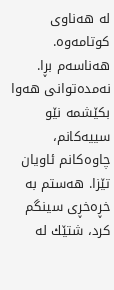لە هەناوی كوتامەوە. هەناسەم بڕا. نەمدەتوانی هەوا بکێشمە نێو سییەكانم، چاوەکانم ئاویان تێزا. هەستم بە خڕەخڕی سینگم كرد، شتێك لە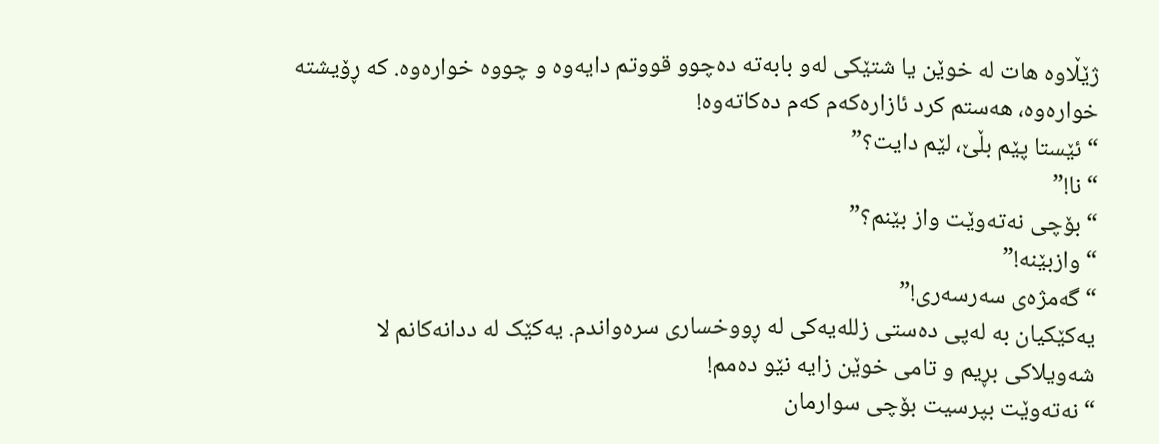ژێڵاوە هات لە خوێن یا شتێكی لەو بابەتە دەچوو قووتم دایەوە و چووە خوارەوە. كە ڕۆیشتە خوارەوە، هەستم كرد ئازارەكەم كەم دەكاتەوە!
“ئێستا پێم بڵێ، لێم دایت؟”
“نا!”
“بۆچی نەتەوێت واز بێنم؟”
“وازبێنە!”
“گەمژەی سەرسەری!”
یەکێکیان بە لەپی دەستی زللەیەكی لە ڕووخساری سرەواندم. یەکێک لە ددانەکانم لا شەویلاكی بڕیم و تامی خوێن زایە نێو دەمم!
“نەتەوێت بپرسیت بۆچی سوارمان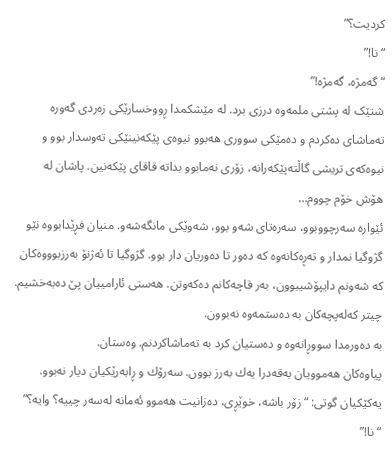کردیت؟”
“نا!”
“گەمژە، گەمژە!”
شتێک لە پشتی ملمەوە درزی برد. لە مێشکمدا ڕووخسارێکی زەردی گەورە تەماشای دەکردم و دەمێکی سووری هەبوو نیوەی پێكەنینێكی تەوسدار بوو و نیوەكەی تریشی گاڵتەپێكەرانە، زۆری نەمابوو بداتە قاقای پێكەنین. پاشان لە هۆش خۆم چووم…
ئێوارە سەرچووبوو، سەرەتای شەو بوو، شەوێکی مانگەشەو. منیان فڕێدابووە نێو گژوگیا نمدار و تەڕەكانەوە كە دەور تا دەوریان دار بوو. گژوگیا تا ئەژنۆ بەرزبوووەكان كە شەونم دایپۆشیبوون، بەر قاچەکانم دەكەوتن. هەستی ئارامییان پێ دەبەخشیم. چیتر کەلەپچەکان بە دەستمەوە نەبوون.
بە دەورمدا سووڕانەوە و دەستیان كرد بە تەماشاكردنم. وەستان.
پیاوەکان هەموویان بەقەدرا یەك بەرز بوون. سەرۆك و ڕابەرێکیان دیار نەبوو.
یەکێکیان گوتی: “زۆر باشە، خوێڕی، دەزانیت هەموو ئەمانە لەسەر چییە؟ وایە؟”
“نا!”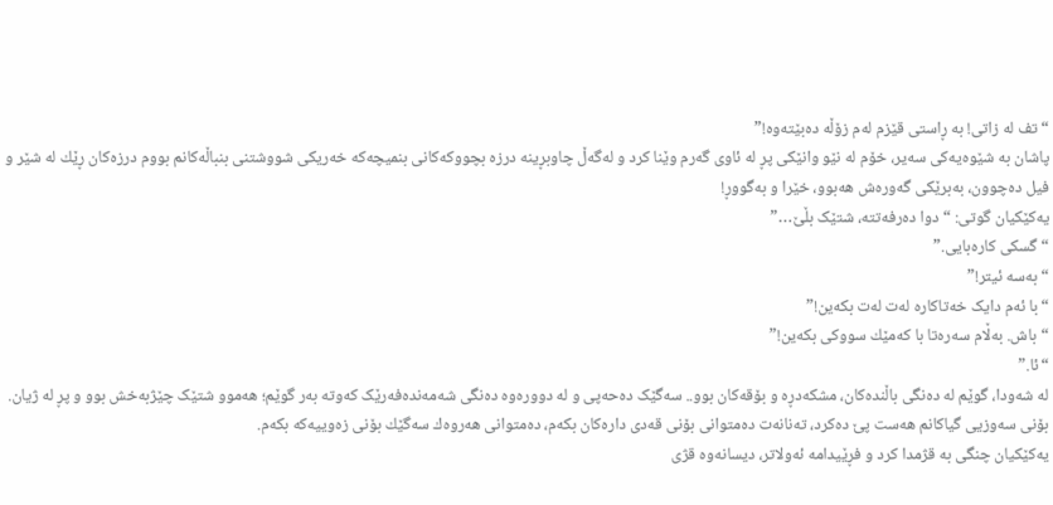“تف لە زاتی! بە ڕاستی قێزم لەم زۆڵە دەبێتەوە!”
پاشان بە شێوەیەکی سەیر، خۆم لە نێو وانێكی پڕ لە ئاوی گەرم وێنا كرد و لەگەڵ چاوبڕینە درزە بچووكەكانی بنمیچەكە خەریكی شووشتنی بنباڵەكانم بووم درزەكان ڕێك لە شێر و فیل دەچوون، بەبرێكی گەورەش هەبوو، خێرا و بەگووڕ!
یەکێکیان گوتی: “دوا دەرفەتتە، شتێک بڵێ…”
“گسكی كارەبایی.”
“بەسە ئیتر!”
“با ئەم دایک خەتاكارە لەت لەت بكەین!”
“باش. بەڵام سەرەتا با كەمێك سووكی بکەین!”
“ئا.”
لە شەودا، گوێم لە دەنگی باڵندەکان، مشكەدڕە و بۆقەکان بوو.. سەگێک دەحەپی و لە دوورەوە دەنگی شەمەندەفەرێک كەوتە بەر گوێم؛ هەموو شتێک چێژبەخش بوو و پڕ لە ژیان. بۆنی سەوزیی گیاکانم هەست پێ دەکرد، تەنانەت دەمتوانی بۆنی قەدی دارەکان بکەم، دەمتوانی هەروەك سەگێك بۆنی زەوییەكە بكەم.
یەکێکیان چنگی بە قژمدا كرد و فڕێیدامە ئەولاتر، دیسانەوە قژی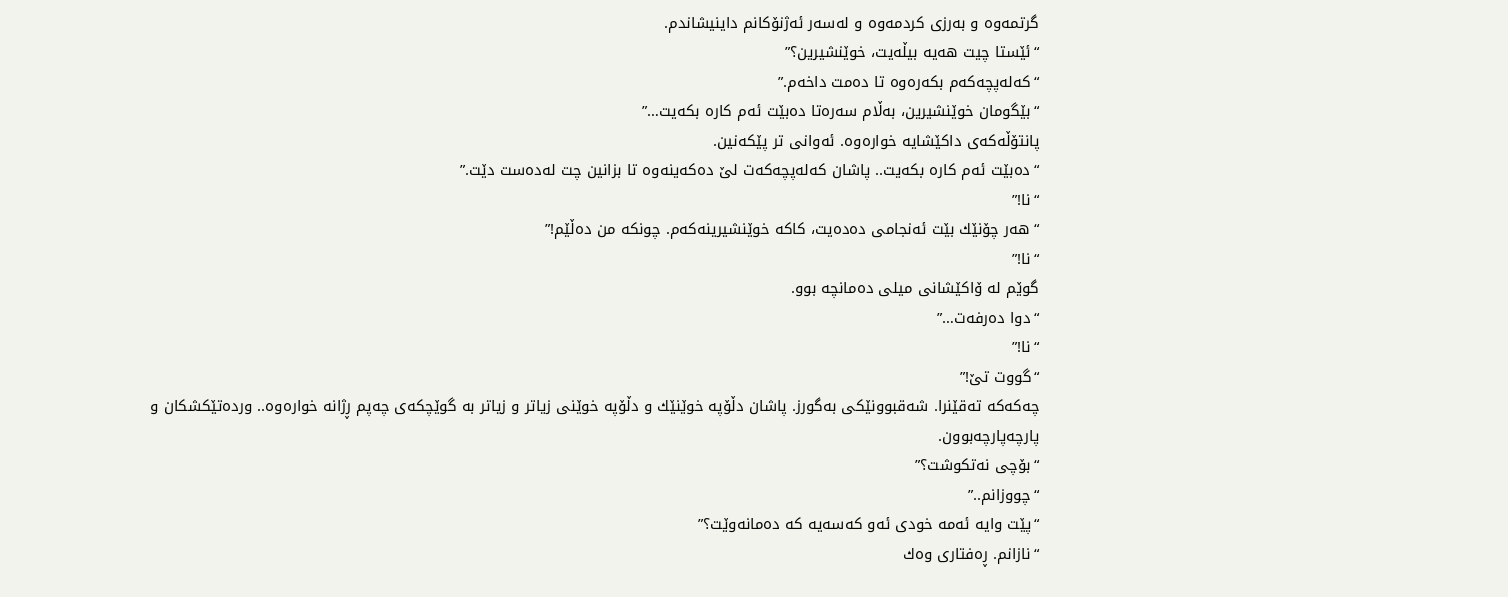گرتمەوە و بەرزی کردمەوە و لەسەر ئەژنۆکانم داینیشاندم.
“ئێستا چیت هەیە بیڵەیت، خوێنشیرین؟”
“کەلەپچەکەم بکەرەوە تا دەمت داخەم.”
“بێگومان خوێنشیرین، بەڵام سەرەتا دەبێت ئەم کارە بکەیت…”
پانتۆڵەکەی داکێشایە خوارەوە. ئەوانی تر پێکەنین.
“دەبێت ئەم کارە بکەیت.. پاشان کەلەپچەکەت لێ دەکەینەوە تا بزانین چت لەدەست دێت.”
“نا!”
“هەر چۆنێك بێت ئەنجامی دەدەیت، کاکە خوێنشیرینەكەم. چونکە من دەڵێم!”
“نا!”
گوێم لە ۆاكێشانی میلی دەمانچە بوو.
“دوا دەرفەت…”
“نا!”
“گووت تێ!”
چەکەکە تەقێنرا. شەقبوونێكی بەگورز. پاشان دڵۆپە خوێنێك و دڵۆپە خوێنی زیاتر و زیاتر بە گوێچکەی چەپم ڕژانە خوارەوە.. وردەتێکشکان و پارچەپارچەبوون.
“بۆچی نەتکوشت؟”
“چووزانم..”
“پێت وایە ئەمە خودی ئەو کەسەیە کە دەمانەوێت؟”
“نازانم. ڕەفتاری وەك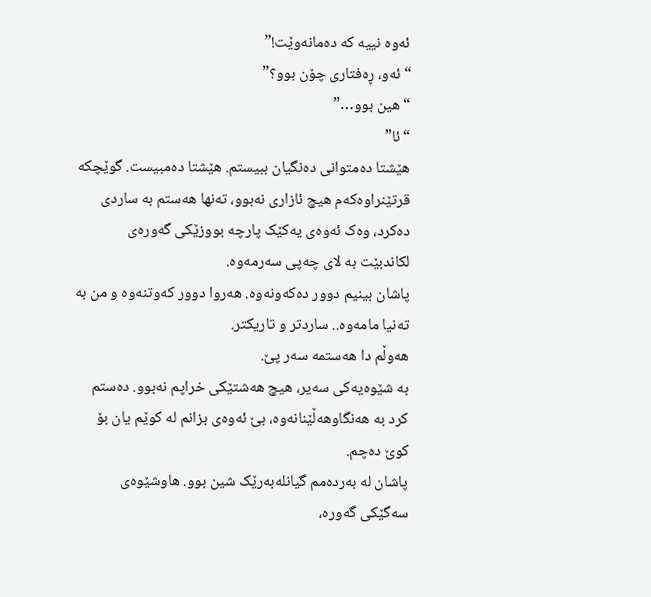ئەوە نییە كە دەمانەوێت!”
“ئەو، ڕەفتاری چۆن بوو؟”
“هین بوو…”
“ئا”
هێشتا دەمتوانی دەنگیان ببیستم. هێشتا دەمبیست. گوێچکە قرتێنراوەکەم هیچ ئازاری نەبوو، تەنها هەستم بە ساردی دەكرد، وەک ئەوەی یەکێک پارچە بووزێكی گەورەی لکاندبێت بە لای چەپی سەرمەوە.
پاشان بینیم دوور دەکەونەوە. هەروا دوور کەوتنەوە و من بە تەنیا مامەوە.. ساردتر و تاریکتر.
هەوڵم دا هەستمە سەر پێ.
بە شێوەیەکی سەیر، هیچ هەشتێكی خراپم نەبوو. دەستم کرد بە هەنگاوهەڵێنانەوە، بێ ئەوەی بزانم لە کوێم یان بۆ كوێ دەچم.
پاشان لە بەردەمم گیانلەبەرێک شین بوو. هاوشێوەی سەگێکی گەورە،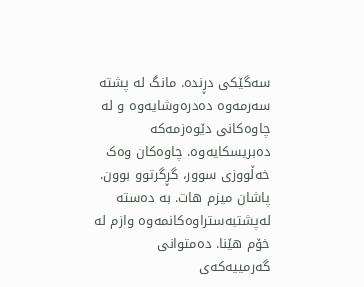سەگێکی دڕندە. مانگ لە پشتە سەرمەوە دەدرەوشایەوە و لە چاوەکانی دێوەزمەكە دەبریسکایەوە. چاوەکان وەک خەڵووزی سوور، گڕگرتوو بوون.
پاشان میزم هات. بە دەستە لەپشتبەستراوەكانمەوە وازم لە خۆم هێنا. دەمتوانی گەرمییەکەی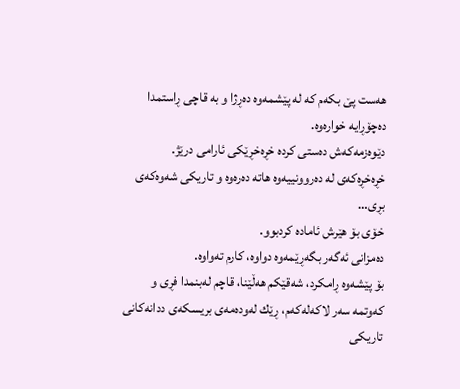هەست پێ بکەم کە لە پێشمەوە دەڕژا و بە قاچی ڕاستمدا دەچۆڕایە خوارەوە.
دێوەزمەكەش دەستی کردە خڕەخڕێکی ئارامی درێژ. خڕەخڕەکەی لە دەروونییەوە هاتە دەرەوە و تاریكی شەوەكەی بڕی…
خۆی بۆ هێرش ئامادە كردبوو.
دەمزانی ئەگەر بگەڕێمەوە دواوە، کارم تەواوە.
بۆ پێشەوە ڕامكرد، شەقێکم هەڵێنا، قاچم لەبنمدا فڕی و كەوتمە سەر لاكەلەكەم، ڕێك لەودەمەی بریسكەی ددانەكانی تاریكی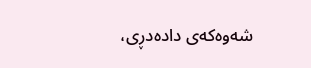شەوەكەی دادەدڕی،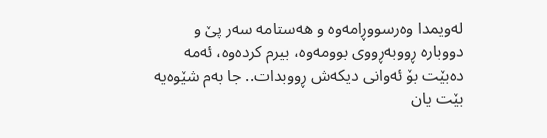لەویمدا وەرسووڕامەوە و هەستامە سەر پێ و دووبارە ڕووبەڕووی بوومەوە، بیرم کردەوە، ئەمە دەبێت بۆ ئەوانی دیکەش ڕووبدات.. جا بەم شێوەیە بێت یان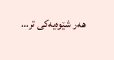هەر شێوەیەکی تر…